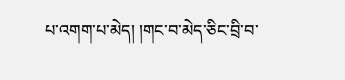པ་འགག་པ་མེད། །གང་བ་མེད་ཅིང་བྲི་བ་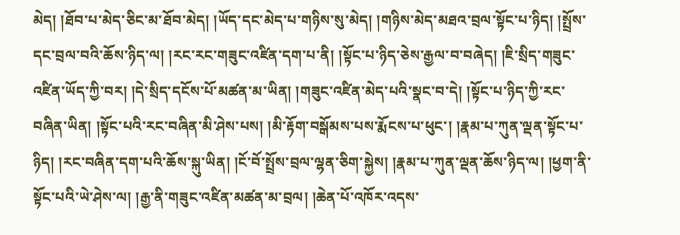མེད། །ཐོབ་པ་མེད་ཅིང་མ་ཐོབ་མེད། །ཡོད་དང་མེད་པ་གཉིས་སུ་མེད། །གཉིས་མེད་མཐའ་བྲལ་སྟོང་པ་ཉིད། །སྤྲོས་དང་བྲལ་བའི་ཆོས་ཉིད་ལ། །རང་རང་གཟུང་འཛིན་དག་པ་ནི། །སྟོང་པ་ཉིད་ཅེས་རྒྱལ་བ་བཞེད། །ཇི་སྲིད་གཟུང་འཛིན་ཡོད་ཀྱི་བར། །དེ་སྲིད་དངོས་པོ་མཚན་མ་ཡིན། །གཟུང་འཛིན་མེད་པའི་སྣང་བ་དེ། །སྟོང་པ་ཉིད་ཀྱི་རང་བཞིན་ཡིན། །སྟོང་པའི་རང་བཞིན་མི་ཤེས་པས། །མི་རྟོག་བསྒོམས་པས་རྨོངས་པ་ཕུང་། །རྣམ་པ་ཀུན་ལྡན་སྟོང་པ་ཉིད། །རང་བཞིན་དག་པའི་ཆོས་སྐུ་ཡིན། །ངོ་བོ་སྤྲོས་བྲལ་ལྷན་ཅིག་སྐྱེས། །རྣམ་པ་ཀུན་ལྡན་ཆོས་ཉིད་ལ། །ཕྱག་ནི་སྟོང་པའི་ཡེ་ཤེས་ལ། །རྒྱ་ནི་གཟུང་འཛིན་མཚན་མ་བྲལ། །ཆེན་པོ་འཁོར་འདས་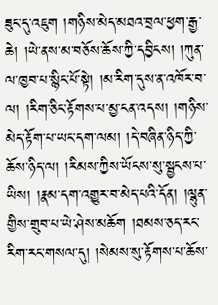ཟུང་དུ་འཇུག །གཉིས་མེད་མཐའ་བྲལ་ཕྱག་རྒྱ་ཆེ། །ཡེ་ནས་མ་བཅོས་ཆོས་ཀྱི་དབྱིངས། །ཀུན་ལ་ཁྱབ་པ་སྙིང་པོ་སྟེ། །མ་རིག་དུས་ན་འཁོར་བ་ལ། །རིག་ཅིང་རྟོགས་པ་མྱ་ངན་འདས། །གཉིས་མེད་རྟོག་པ་ཡང་དག་ལམ། །དེ་བཞིན་ཉིད་ཀྱི་ཆོས་ཉིད་ལ། །རིམས་ཀྱིས་ཡོངས་སུ་སྦྱངས་པ་ཡིས། །རྣམ་དག་འགྱུར་བ་མེད་པའི་དོན། །ལྷུན་གྱིས་གྲུབ་པ་ཡེ་ཤེས་མཆོག །ཐམས་ཅད་རང་རིག་རང་གསལ་དུ། །སེམས་སུ་རྟོགས་པ་ཆོས་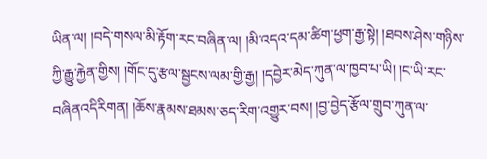ཡིན་ལ། །བདེ་གསལ་མི་རྟོག་རང་བཞིན་ལ། །མི་འདའ་དམ་ཚིག་ཕྱག་རྒྱ་སྟེ། །ཐབས་ཤེས་གཉིས་ཀྱི་རྒྱུ་རྐྱེན་གྱིས། །གོང་དུ་རྩལ་སྦྱངས་ལམ་གྱི་རྒྱ། །དབྱེར་མེད་ཀུན་ལ་ཁྱབ་པ་ཡི། །ང་ཡི་རང་བཞིནའདིརིགན། །ཆོས་རྣམས་ཐམས་ཅད་རིག་འགྱུར་བས། །བྱ་བྱེད་རྩོལ་གྲུབ་ཀུན་ལ་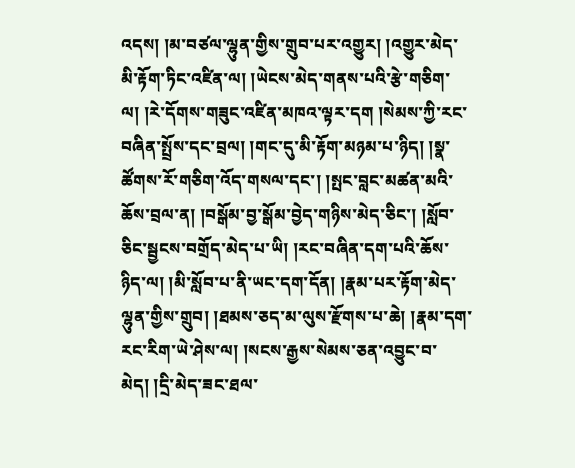འདས། །མ་བཙལ་ལྷུན་གྱིས་གྲུབ་པར་འགྱུར། །འགྱུར་མེད་མི་རྟོག་ཏིང་འཛིན་ལ། །ཡེངས་མེད་གནས་པའི་རྩེ་གཅིག་ལ། །རེ་དོགས་གཟུང་འཛིན་མཁའ་ལྟར་དག །སེམས་ཀྱི་རང་བཞིན་སྤྲོས་དང་བྲལ། །གང་དུ་མི་རྟོག་མཉམ་པ་ཉིད། །སྣ་ཚོགས་རོ་གཅིག་འོད་གསལ་དང་། །སྤང་བླང་མཚན་མའི་ཆོས་བྲལ་ན། །བསྒོམ་བྱ་སྒོམ་བྱེད་གཉིས་མེད་ཅིང་། །སློབ་ཅིང་སྦྱངས་བགྲོད་མེད་པ་ཡི། །རང་བཞིན་དག་པའི་ཆོས་ཉིད་ལ། །མི་སློབ་པ་ནི་ཡང་དག་དོན། །རྣམ་པར་རྟོག་མེད་ལྷུན་གྱིས་གྲུབ། །ཐམས་ཅད་མ་ལུས་རྫོགས་པ་ཆེ། །རྣམ་དག་རང་རིག་ཡེ་ཤེས་ལ། །སངས་རྒྱས་སེམས་ཅན་འབྱུང་བ་མེད། །དྲི་མེད་ཟང་ཐལ་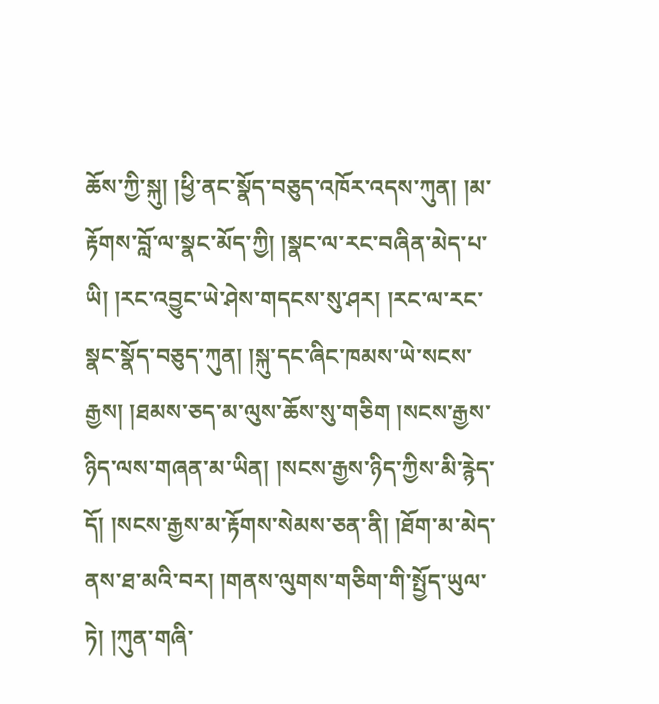ཆོས་ཀྱི་སྐུ། །ཕྱི་ནང་སྣོད་བཅུད་འཁོར་འདས་ཀུན། །མ་རྟོགས་བློ་ལ་སྣང་མོད་ཀྱི། །སྣང་ལ་རང་བཞིན་མེད་པ་ཡི། །རང་འབྱུང་ཡེ་ཤེས་གདངས་སུ་ཤར། །རང་ལ་རང་སྣང་སྣོད་བཅུད་ཀུན། །སྐུ་དང་ཞིང་ཁམས་ཡེ་སངས་རྒྱས། །ཐམས་ཅད་མ་ལུས་ཆོས་སུ་གཅིག །སངས་རྒྱས་ཉིད་ལས་གཞན་མ་ཡིན། །སངས་རྒྱས་ཉིད་ཀྱིས་མི་རྙེད་དོ། །སངས་རྒྱས་མ་རྟོགས་སེམས་ཅན་ནི། །ཐོག་མ་མེད་ནས་ཐ་མའི་བར། །གནས་ལུགས་གཅིག་གི་སྤྱོད་ཡུལ་ཏེ། །ཀུན་གཞི་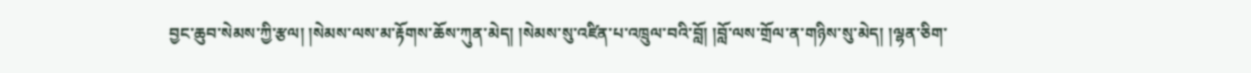བྱང་ཆུབ་སེམས་ཀྱི་རྩལ། །སེམས་ལས་མ་རྟོགས་ཆོས་ཀུན་མེད། །སེམས་སུ་འཛིན་པ་འཁྲུལ་བའི་བློ། །བློ་ལས་གྲོལ་ན་གཉིས་སུ་མེད། །ལྷན་ཅིག་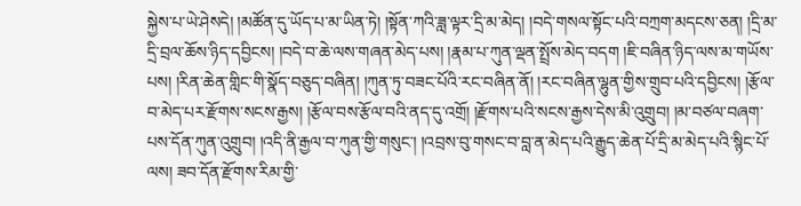སྐྱེས་པ་ཡེ་ཤེསདེ། །མཚོན་དུ་ཡོད་པ་མ་ཡིན་ཏེ། །སྟོན་ཀའི་ཟླ་ལྟར་དྲི་མ་མེད། །བདེ་གསལ་སྟོང་པའི་བཀྲག་མདངས་ཅན། །དྲི་མ་དྲི་བྲལ་ཆོས་ཉིད་དབྱིངས། །བདེ་བ་ཆེ་ལས་གཞན་མེད་པས། །རྣམ་པ་ཀུན་ལྡན་སྤྲོས་མེད་བདག །ཇི་བཞིན་ཉིད་ལས་མ་གཡོས་པས། །རིན་ཆེན་གླིང་གི་སྣོད་བཅུད་བཞིན། །ཀུན་ཏུ་བཟང་པོའི་རང་བཞིན་ནོ། །རང་བཞིན་ལྷུན་གྱིས་གྲུབ་པའི་དབྱིངས། །རྩོལ་བ་མེད་པར་རྫོགས་སངས་རྒྱས། །རྩོལ་བས་རྩོལ་བའི་ནད་དུ་འགྲོ། །རྫོགས་པའི་སངས་རྒྱས་དེས་མི་འུགྲུབ། །མ་བཙལ་བཞག་པས་དོན་ཀུན་འུགྲུབ། །འདི་ནི་རྒྱལ་བ་ཀུན་གྱི་གསུང་། །འབྲས་བུ་གསང་བ་བླ་ན་མེད་པའི་རྒྱུད་ཆེན་པོ་དྲི་མ་མེད་པའི་སྙིང་པོ་ལས། ཟབ་དོན་རྫོགས་རིམ་གྱི་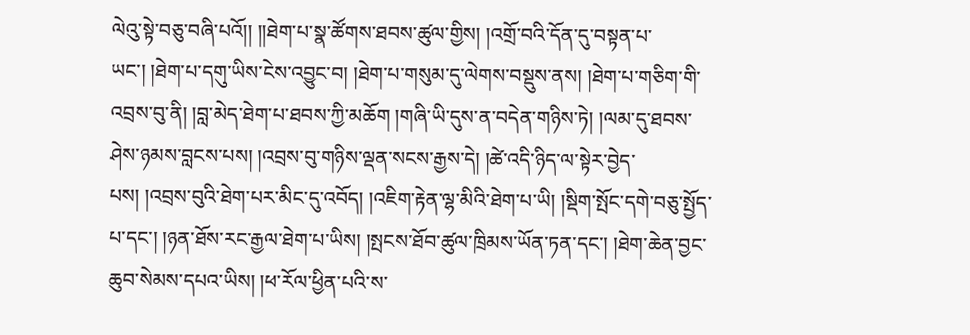ལེའུ་སྟེ་བཅུ་བཞི་པའོ།། །།ཐེག་པ་སྣ་ཚོགས་ཐབས་ཚུལ་གྱིས། །འགྲོ་བའི་དོན་དུ་བསྟན་པ་ཡང་། །ཐེག་པ་དགུ་ཡིས་ངེས་འབྱུང་བ། །ཐེག་པ་གསུམ་དུ་ལེགས་བསྡུས་ནས། །ཐེག་པ་གཅིག་གི་འབྲས་བུ་ནི། །བླ་མེད་ཐེག་པ་ཐབས་ཀྱི་མཆོག །གཞི་ཡི་དུས་ན་བདེན་གཉིས་ཏེ། །ལམ་དུ་ཐབས་ཤེས་ཉམས་བླངས་པས། །འབྲས་བུ་གཉིས་ལྡན་སངས་རྒྱས་དེ། །ཚེ་འདི་ཉིད་ལ་སྟེར་བྱེད་པས། །འབྲས་བུའི་ཐེག་པར་མིང་དུ་འབོད། །འཇིག་རྟེན་ལྷ་མིའི་ཐེག་པ་ཡི། །སྡིག་སྤོང་དགེ་བཅུ་སྤྱོད་པ་དང་། །ཉན་ཐོས་རང་རྒྱལ་ཐེག་པ་ཡིས། །སྤངས་ཐོབ་ཚུལ་ཁྲིམས་ཡོན་ཏན་དང་། །ཐེག་ཆེན་བྱང་ཆུབ་སེམས་དཔའ་ཡིས། །ཕ་རོལ་ཕྱིན་པའི་ས་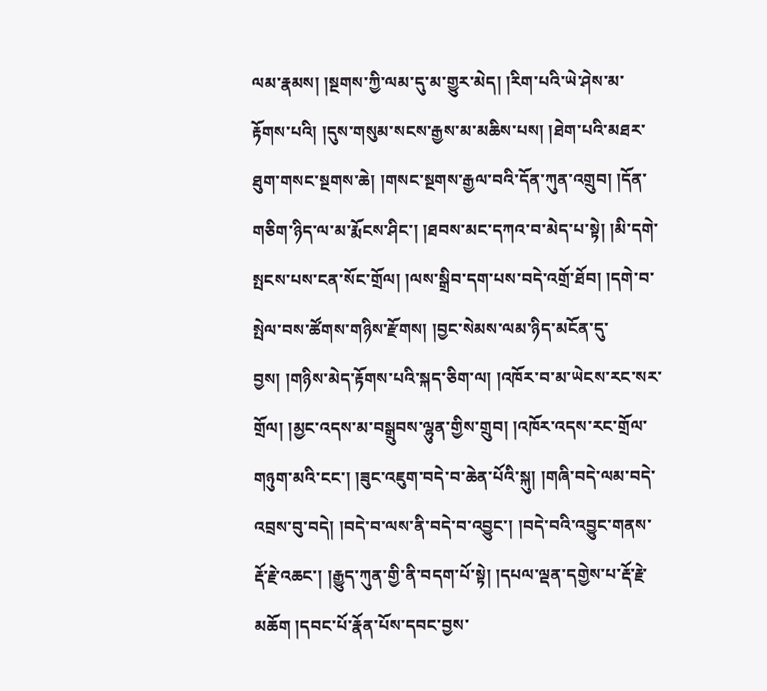ལམ་རྣམས། །སྔགས་ཀྱི་ལམ་དུ་མ་གྱུར་མེད། །རིག་པའི་ཡེ་ཤེས་མ་རྟོགས་པའི། །དུས་གསུམ་སངས་རྒྱས་མ་མཆིས་པས། །ཐེག་པའི་མཐར་ཐུག་གསང་སྔགས་ཆེ། །གསང་སྔགས་རྒྱལ་བའི་དོན་ཀུན་འགྲུབ། །དོན་གཅིག་ཉིད་ལ་མ་རྨོངས་ཤིང་། །ཐབས་མང་དཀའ་བ་མེད་པ་སྟེ། །མི་དགེ་སྤངས་པས་ངན་སོང་གྲོལ། །ལས་སྒྲིབ་དག་པས་བདེ་འགྲོ་ཐོབ། །དགེ་བ་སྤེལ་བས་ཚོགས་གཉིས་རྫོགས། །བྱང་སེམས་ལམ་ཉིད་མངོན་དུ་བྱས། །གཉིས་མེད་རྟོགས་པའི་སྐད་ཅིག་ལ། །འཁོར་བ་མ་ཡེངས་རང་སར་གྲོལ། །མྱང་འདས་མ་བསྒྲུབས་ལྷུན་གྱིས་གྲུབ། །འཁོར་འདས་རང་གྲོལ་གཉུག་མའི་ངང་། །ཟུང་འཇུག་བདེ་བ་ཆེན་པོའི་སྐུ། །གཞི་བདེ་ལམ་བདེ་འབྲས་བུ་བདེ། །བདེ་བ་ལས་ནི་བདེ་བ་འབྱུང་། །བདེ་བའི་འབྱུང་གནས་རྡོ་རྗེ་འཆང་། །རྒྱུད་ཀུན་གྱི་ནི་བདག་པོ་སྟེ། །དཔལ་ལྡན་དགྱེས་པ་རྡོ་རྗེ་མཆོག །དབང་པོ་རྣོན་པོས་དབང་བྱས་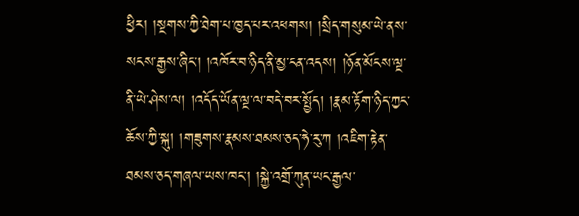ཕྱིར། །སྔགས་ཀྱི་ཐེག་པ་ཁྱད་པར་འཕགས། །སྲིད་གསུམ་ཡེ་ནས་སངས་རྒྱས་ཞིང་། །འཁོར་བ་ཉིད་ནི་མྱ་ངན་འདས། །ཉོན་མོངས་ལྔ་ནི་ཡེ་ཤེས་ལ། །འདོད་ཡོན་ལྔ་ལ་བདེ་བར་སྤྱོད། །རྣམ་རྟོག་ཉིད་ཀྱང་ཆོས་ཀྱི་སྐུ། །གཟུགས་རྣམས་ཐམས་ཅད་ཧེ་རུ་ཀ །འཇིག་རྟེན་ཐམས་ཅད་གཞལ་ཡས་ཁང་། །སྐྱེ་འགྲོ་ཀུན་ཡང་རྒྱལ་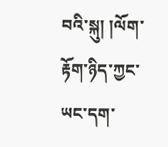བའི་སྐུ། །ལོག་རྟོག་ཉིད་ཀྱང་ཡང་དག་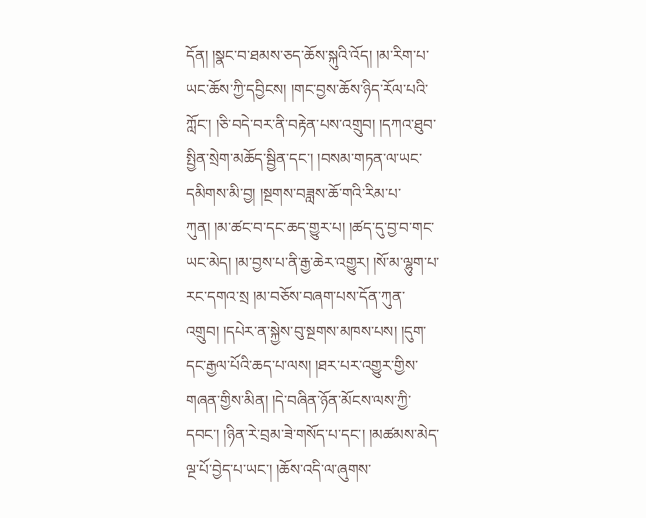དོན། །སྣང་བ་ཐམས་ཅད་ཆོས་སྐུའི་འོད། །མ་རིག་པ་ཡང་ཆོས་ཀྱི་དབྱིངས། །གང་བྱས་ཆོས་ཉིད་རོལ་པའི་ཀློང་། །ཅི་བདེ་བར་ནི་བརྟེན་པས་འགྲུབ། །དཀའ་ཐུབ་སྤྱིན་སྲེག་མཆོད་སྦྱིན་དང་། །བསམ་གཏན་ལ་ཡང་དམིགས་མི་བྱ། །སྔགས་བཟླས་ཆོ་གའི་རིམ་པ་ཀུན། །མ་ཚང་བ་དང་ཆད་གྱུར་པ། །ཚད་དུ་བྱ་བ་གང་ཡང་མེད། །མ་བྱས་པ་ནི་རྒྱ་ཆེར་འགྱུར། །སོ་མ་ལྷུག་པ་རང་དགའ་སྲ །མ་བཅོས་བཞག་པས་དོན་ཀུན་འགྲུབ། །དཔེར་ན་སྐྱེས་བུ་སྔགས་མཁས་པས། །དུག་དང་རྒྱལ་པོའི་ཆད་པ་ལས། །ཐར་པར་འགྱུར་གྱིས་གཞན་གྱིས་མིན། །དེ་བཞིན་ཉོན་མོངས་ལས་ཀྱི་དབང་། །ཉིན་རེ་བྲམ་ཟེ་གསོད་པ་དང་། །མཚམས་མེད་ལྔ་པོ་བྱེད་པ་ཡང་། །ཆོས་འདི་ལ་ཞུགས་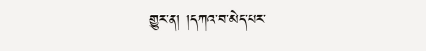གྱུར་ན། །དཀའ་བ་མེད་པར་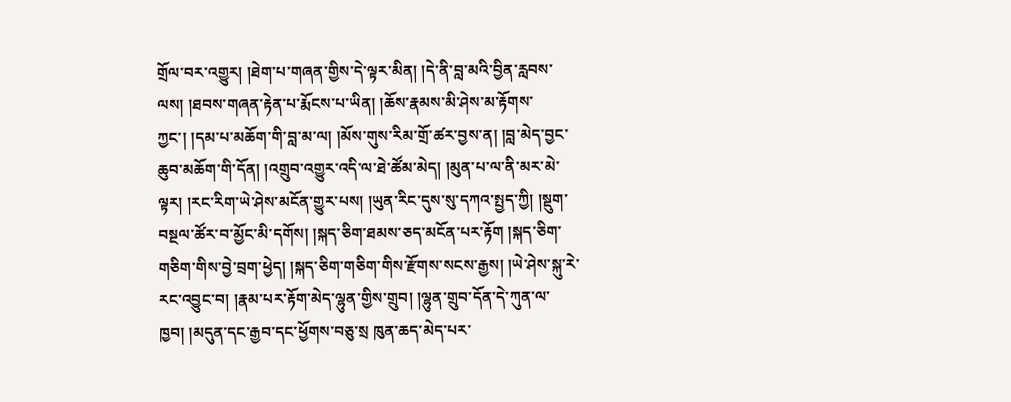གྲོལ་བར་འགྱུར། །ཐེག་པ་གཞན་གྱིས་དེ་ལྟར་མིན། །དེ་ནི་བླ་མའི་བྱིན་རླབས་ལས། །ཐབས་གཞན་རྟེན་པ་རྨོངས་པ་ཡིན། །ཆོས་རྣམས་མི་ཤེས་མ་རྟོགས་ཀྱང་། །དམ་པ་མཆོག་གི་བླ་མ་ལ། །མོས་གུས་རིམ་གྲོ་ཚར་བྱས་ན། །བླ་མེད་བྱང་ཆུབ་མཆོག་གི་དོན། །འགྲུབ་འགྱུར་འདི་ལ་ཐེ་ཚོམ་མེད། །མུན་པ་ལ་ནི་མར་མེ་ལྟར། །རང་རིག་ཡེ་ཤེས་མངོན་གྱུར་པས། །ཡུན་རིང་དུས་སུ་དཀའ་སྤྱད་ཀྱི། །སྡུག་བསྔལ་ཚོར་བ་མྱོང་མི་དགོས། །སྐད་ཅིག་ཐམས་ཅད་མངོན་པར་རྟོག །སྐད་ཅིག་གཅིག་གིས་བྱེ་བྲག་ཕྱེད། །སྐད་ཅིག་གཅིག་གིས་རྫོགས་སངས་རྒྱས། །ཡེ་ཤེས་སྐུ་རེ་རང་འབྱུང་བ། །རྣམ་པར་རྟོག་མེད་ལྷུན་གྱིས་གྲུབ། །ལྷུན་གྲུབ་དོན་དེ་ཀུན་ལ་ཁྱབ། །མདུན་དང་རྒྱབ་དང་ཕྱོགས་བཅུ་སྲ ཁུན་ཆད་མེད་པར་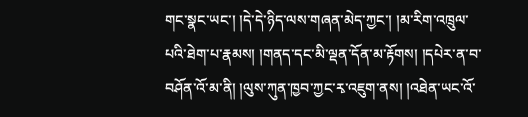གང་སྣང་ཡང་། །དེ་དེ་ཉིད་ལས་གཞན་མེད་ཀྱང་། །མ་རིག་འཁྲུལ་པའི་ཐེག་པ་རྣམས། །གནད་དང་མི་ལྡན་དོན་མ་རྟོགས། །དཔེར་ན་བ་བཤོན་འོ་མ་ནི། །ལུས་ཀུན་ཁྱབ་ཀྱང་རྭ་འཇུག་ནས། །འཐེན་ཡང་འོ་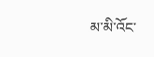མ་མི་འོང་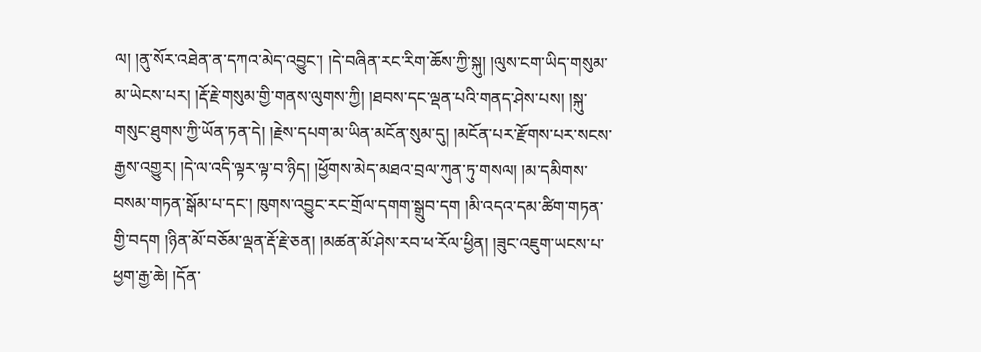ལ། །ནུ་སོར་འཐེན་ན་དཀའ་མེད་འབྱུང་། །དེ་བཞིན་རང་རིག་ཆོས་ཀྱི་སྐུ། །ལུས་ངག་ཡིད་གསུམ་མ་ཡེངས་པར། །རྡོ་རྗེ་གསུམ་གྱི་གནས་ལུགས་ཀྱི། །ཐབས་དང་ལྡན་པའི་གནད་ཤེས་པས། །སྐུ་གསུང་ཐུགས་ཀྱི་ཡོན་ཏན་དེ། །རྗེས་དཔག་མ་ཡིན་མངོན་སུམ་དུ། །མངོན་པར་རྫོགས་པར་སངས་རྒྱས་འགྱུར། །དེ་ལ་འདི་ལྟར་ལྟ་བ་ཉིད། །ཕྱོགས་མེད་མཐའ་བྲལ་ཀུན་ཏུ་གསལ། །མ་དམིགས་བསམ་གཏན་སྒོམ་པ་དང་། ཁུགས་འབྱུང་རང་གྲོལ་དགག་སྒྲུབ་དག །མི་འདའ་དམ་ཚིག་གཏན་གྱི་བདག །ཉིན་མོ་བཅོམ་ལྡན་རྡོ་རྗེ་ཅན། །མཚན་མོ་ཤེས་རབ་ཕ་རོལ་ཕྱིན། །ཟུང་འཇུག་ཡངས་པ་ཕྱག་རྒྱ་ཆེ། །དོན་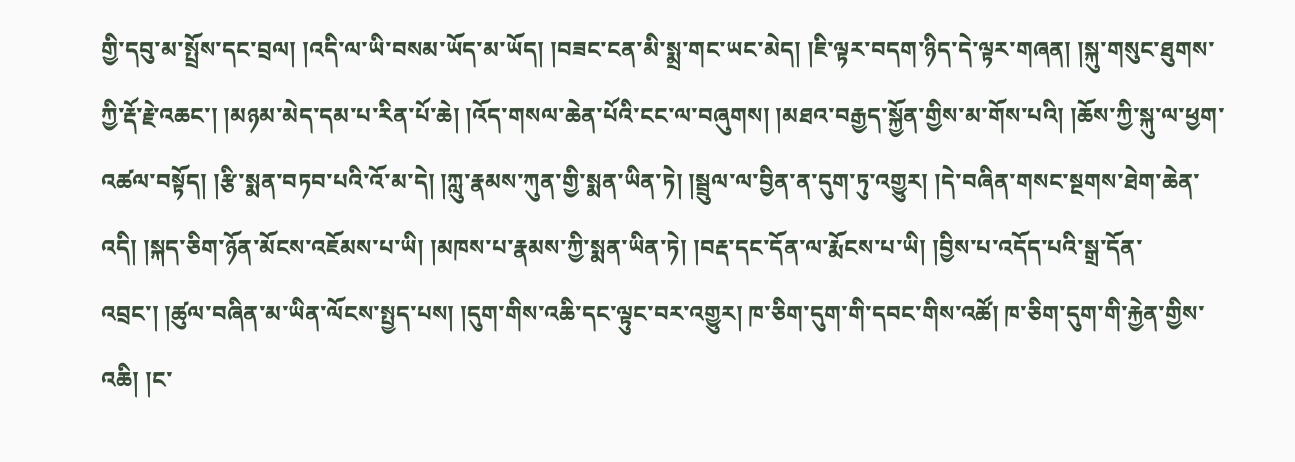གྱི་དབུ་མ་སྤྲོས་དང་བྲལ། །འདི་ལ་ཡི་བསམ་ཡོད་མ་ཡོད། །བཟང་ངན་མི་སྨྲ་གང་ཡང་མེད། །ཇི་ལྟར་བདག་ཉིད་དེ་ལྟར་གཞན། །སྐུ་གསུང་ཐུགས་ཀྱི་རྡོ་རྗེ་འཆང་། །མཉམ་མེད་དམ་པ་རིན་པོ་ཆེ། །འོད་གསལ་ཆེན་པོའི་ངང་ལ་བཞུགས། །མཐའ་བརྒྱད་སྐྱོན་གྱིས་མ་གོས་པའི། །ཆོས་ཀྱི་སྐུ་ལ་ཕྱག་འཚལ་བསྟོད། །རྩི་སྨན་བཏབ་པའི་འོ་མ་དེ། །ཀླུ་རྣམས་ཀུན་གྱི་སྨན་ཡིན་ཏེ། །སྦྲུལ་ལ་བྱིན་ན་དུག་ཏུ་འགྱུར། །དེ་བཞིན་གསང་སྔགས་ཐེག་ཆེན་འདི། །སྐད་ཅིག་ཉོན་མོངས་འཇོམས་པ་ཡི། །མཁས་པ་རྣམས་ཀྱི་སྨན་ཡིན་ཏེ། །བརྡ་དང་དོན་ལ་རྨོངས་པ་ཡི། །བྱིས་པ་འདོད་པའི་སྒྲ་དོན་འབྲང་། །ཚུལ་བཞིན་མ་ཡིན་ལོངས་སྤྱད་པས། །དུག་གིས་འཆི་དང་ལྟུང་བར་འགྱུར། ཁ་ཅིག་དུག་གི་དབང་གིས་འཚོ། ཁ་ཅིག་དུག་གི་རྐྱེན་གྱིས་འཆི། །ང་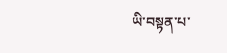ཡི་བསྟན་པ་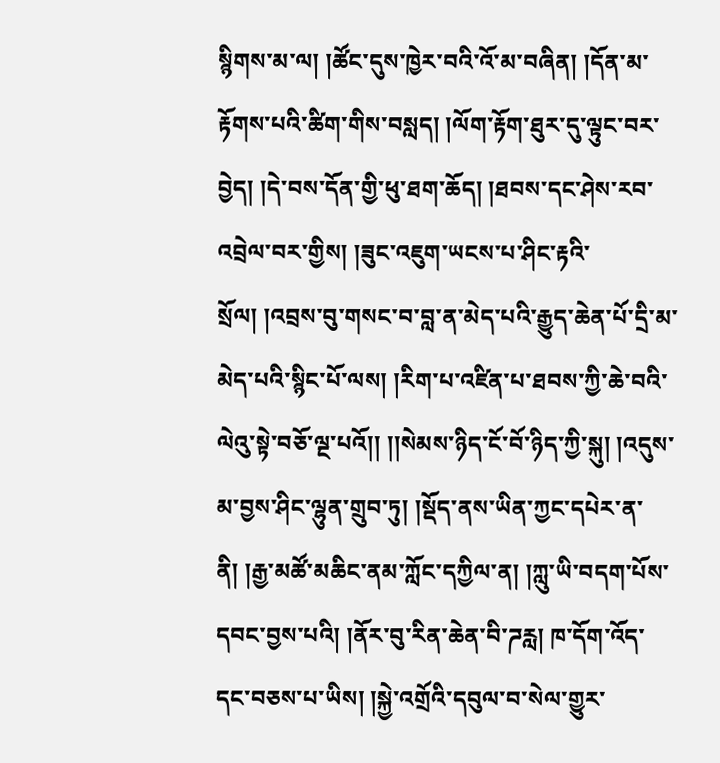སྙིགས་མ་ལ། །ཚོང་དུས་ཁྱེར་བའི་འོ་མ་བཞིན། །དོན་མ་རྟོགས་པའི་ཚིག་གིས་བསླད། །ལོག་རྟོག་ཐུར་དུ་ལྟུང་བར་བྱེད། །དེ་བས་དོན་གྱི་ཕུ་ཐག་ཆོད། །ཐབས་དང་ཤེས་རབ་འབྲེལ་བར་གྱིས། །ཟུང་འཇུག་ཡངས་པ་ཤིང་རྟའི་སྲོལ། །འབྲས་བུ་གསང་བ་བླ་ན་མེད་པའི་རྒྱུད་ཆེན་པོ་དྲི་མ་མེད་པའི་སྙིང་པོ་ལས། །རིག་པ་འཛིན་པ་ཐབས་ཀྱི་ཆེ་བའི་ལེའུ་སྟེ་བཅོ་ལྔ་པའོ།། །།སེམས་ཉིད་ངོ་བོ་ཉིད་ཀྱི་སྐུ། །འདུས་མ་བྱས་ཤིང་ལྷུན་གྲུབ་ཏུ། །སྡོད་ནས་ཡིན་ཀྱང་དཔེར་ན་ནི། །རྒྱ་མཚོ་མཆིང་ནམ་ཀློང་དཀྱིལ་ན། །ཀླུ་ཡི་བདག་པོས་དབང་བྱས་པའི། །ནོར་བུ་རིན་ཆེན་བི་ཌརླ། ཁ་དོག་འོད་དང་བཅས་པ་ཡིས། །སྐྱེ་འགྲོའི་དབུལ་བ་སེལ་གྱུར་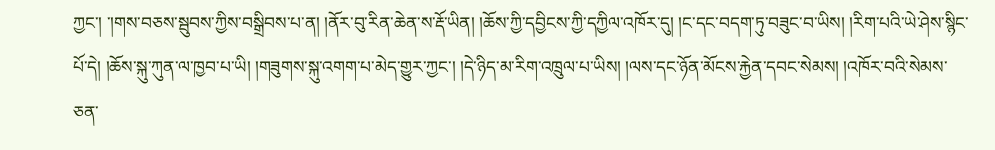ཀྱང་། ་།གས་བཅས་སྦུབས་ཀྱིས་བསྒྲིབས་པ་ན། །ནོར་བུ་རིན་ཆེན་ས་རྡོ་ཡིན། །ཆོས་ཀྱི་དབྱིངས་ཀྱི་དཀྱིལ་འཁོར་དུ། །ང་དང་བདག་ཏུ་བཟུང་བ་ཡིས། །རིག་པའི་ཡེ་ཤེས་སྙིང་པོ་དེ། །ཆོས་སྐུ་ཀུན་ལ་ཁྱབ་པ་ཡི། །གཟུགས་སྐུ་འགག་པ་མེད་གྱུར་ཀྱང་། །དེ་ཉིད་མ་རིག་འཁྲུལ་པ་ཡིས། །ལས་དང་ཉོན་མོངས་རྐྱེན་དབང་སེམས། །འཁོར་བའི་སེམས་ཅན་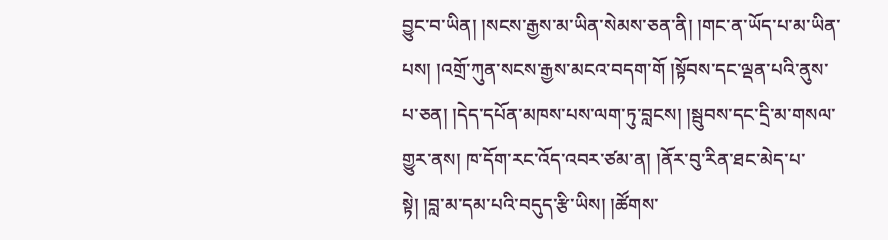བྱུང་བ་ཡིན། །སངས་རྒྱས་མ་ཡིན་སེམས་ཅན་ནི། །གང་ན་ཡོད་པ་མ་ཡིན་པས། །འགྲོ་ཀུན་སངས་རྒྱས་མངའ་བདག་གོ །སྟོབས་དང་ལྡན་པའི་ནུས་པ་ཅན། །དེད་དཔོན་མཁས་པས་ལག་ཏུ་བླངས། །སྦུབས་དང་དྲི་མ་གསལ་གྱུར་ནས། ཁ་དོག་རང་འོད་འབར་ཙམ་ན། །ནོར་བུ་རིན་ཐང་མེད་པ་སྟེ། །བླ་མ་དམ་པའི་བདུད་རྩི་ཡིས། །ཚོགས་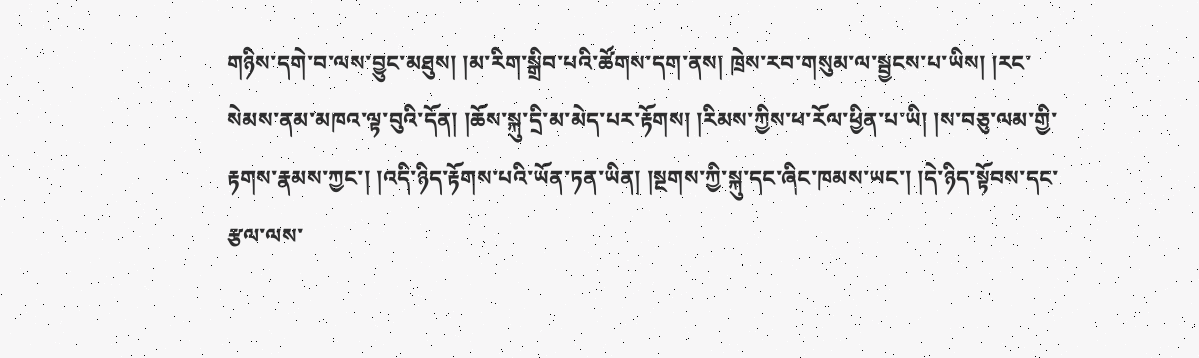གཉིས་དགེ་བ་ལས་བྱུང་མཐུས། །མ་རིག་སྒྲིབ་པའི་ཚོགས་དག་ནས། ཁྲེས་རབ་གསུམ་ལ་སྦྱངས་པ་ཡིས། །རང་སེམས་ནམ་མཁའ་ལྟ་བུའི་དོན། །ཆོས་སྐུ་དྲི་མ་མེད་པར་རྟོགས། །རིམས་ཀྱིས་ཕ་རོལ་ཕྱིན་པ་ཡི། །ས་བཅུ་ལམ་གྱི་རྟགས་རྣམས་ཀྱང་། །འདི་ཉིད་རྟོགས་པའི་ཡོན་ཏན་ཡིན། །སྔགས་ཀྱི་སྐུ་དང་ཞིང་ཁམས་ཡང་། །དེ་ཉིད་སྟོབས་དང་རྩལ་ལས་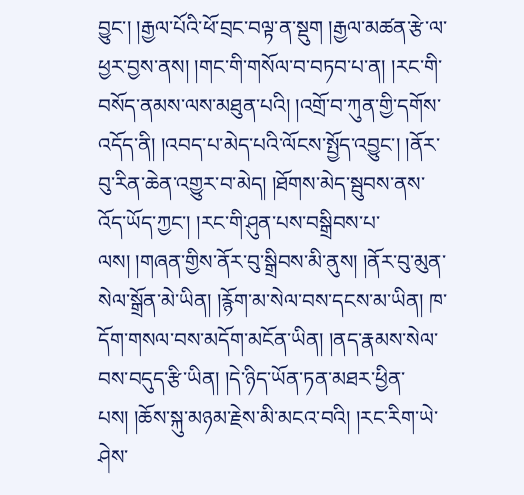བྱུང་། །རྒྱལ་པོའི་ཕོ་བྲང་བལྟ་ན་སྡུག །རྒྱལ་མཚན་རྩེ་ལ་ཕྱར་བྱས་ནས། །གང་གི་གསོལ་བ་བཏབ་པ་ན། །རང་གི་བསོད་ནམས་ལས་མཐུན་པའི། །འགྲོ་བ་ཀུན་གྱི་དགོས་འདོད་ནི། །འབད་པ་མེད་པའི་ལོངས་སྤྱོད་འབྱུང་། །ནོར་བུ་རིན་ཆེན་འགྱུར་བ་མེད། །ཐོགས་མེད་སྦུབས་ནས་འོད་ཡོད་ཀྱང་། །རང་གི་ཤུན་པས་བསྒྲིབས་པ་ལས། །གཞན་གྱིས་ནོར་བུ་སྒྲིབས་མི་ནུས། །ནོར་བུ་མུན་སེལ་སྒྲོན་མེ་ཡིན། །རྙོག་མ་སེལ་བས་དངས་མ་ཡིན། ཁ་དོག་གསལ་བས་མདོག་མངོན་ཡིན། །ནད་རྣམས་སེལ་བས་བདུད་རྩི་ཡིན། །དེ་ཉིད་ཡོན་ཏན་མཐར་ཕྱིན་པས། །ཆོས་སྐུ་མཉམ་རྗེས་མི་མངའ་བའི། །རང་རིག་ཡེ་ཤེས་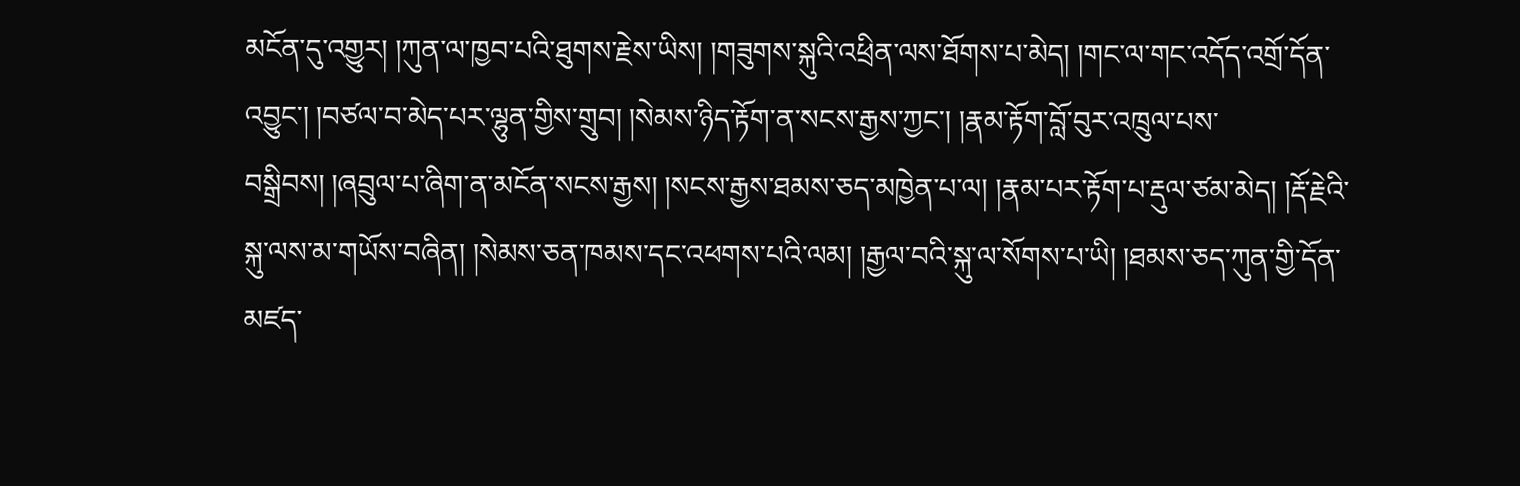མངོན་དུ་འགྱུར། །ཀུན་ལ་ཁྱབ་པའི་ཐུགས་རྗེས་ཡིས། །གཟུགས་སྐུའི་འཕྲིན་ལས་ཐོགས་པ་མེད། །གང་ལ་གང་འདོད་འགྲོ་དོན་འབྱུང་། །བཙལ་བ་མེད་པར་ལྷུན་གྱིས་གྲུབ། །སེམས་ཉིད་རྟོག་ན་སངས་རྒྱས་ཀྱང་། །རྣམ་རྟོག་བློ་བུར་འཁྲུལ་པས་བསྒྲིབས། །ཞབྲུལ་པ་ཞིག་ན་མངོན་སངས་རྒྱས། །སངས་རྒྱས་ཐམས་ཅད་མཁྱེན་པ་ལ། །རྣམ་པར་རྟོག་པ་རྡུལ་ཙམ་མེད། །རྡོ་རྗེའི་སྐུ་ལས་མ་གཡོས་བཞིན། །སེམས་ཅན་ཁམས་དང་འཕགས་པའི་ལམ། །རྒྱལ་བའི་སྐུ་ལ་སོགས་པ་ཡི། །ཐམས་ཅད་ཀུན་གྱི་དོན་མཛད་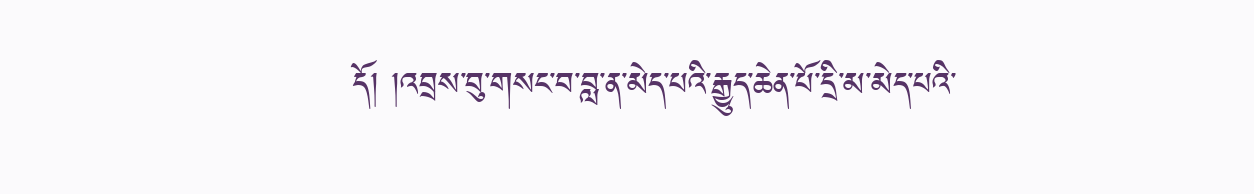དོ། །འབྲས་བུ་གསང་བ་བླ་ན་མེད་པའི་རྒྱུད་ཆེན་པོ་དྲི་མ་མེད་པའི་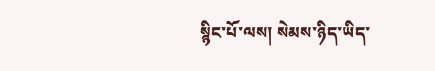སྙིང་པོ་ལས། སེམས་ཉིད་ཡིད་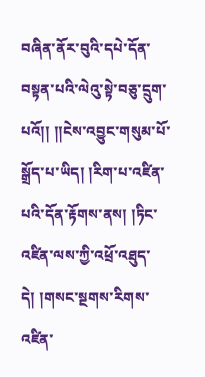བཞིན་ནོར་བུའི་དཔེ་དོན་བསྟན་པའི་ལེའུ་སྟེ་བཅུ་དྲུག་པའོ།། །།ངེས་འབྱུང་གསུམ་པོ་སྒྲོད་པ་ཡིད། །རིག་པ་འཛིན་པའི་དོན་རྟོགས་ནས། །ཏིང་འཛིན་ལས་ཀྱི་འཕྲོ་འཐུད་དེ། །གསང་སྔགས་རིགས་འཛིན་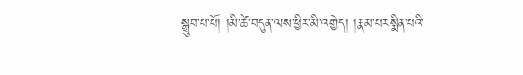སྒྲུབ་པ་པོ། །མི་ཚེ་བདུན་ལས་ཕྱིར་མི་འགྱེད། །རྣམ་པརསྨིན་པའི་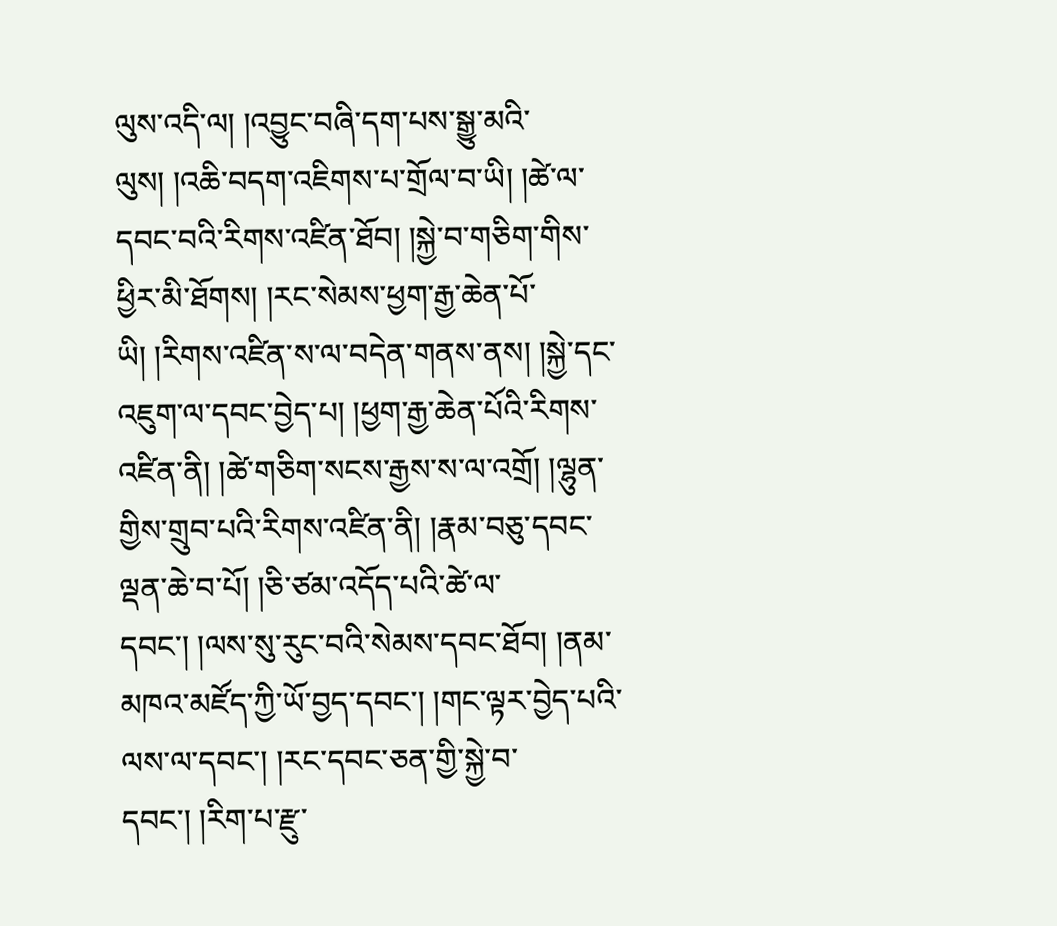ལུས་འདི་ལ། །འབྱུང་བཞི་དག་པས་སྒྱུ་མའི་ལུས། །འཆི་བདག་འཇིགས་པ་གྲོལ་བ་ཡི། །ཚེ་ལ་དབང་བའི་རིགས་འཛིན་ཐོབ། །སྐྱེ་བ་གཅིག་གིས་ཕྱིར་མི་ཐོགས། །རང་སེམས་ཕྱག་རྒྱ་ཆེན་པོ་ཡི། །རིགས་འཛིན་ས་ལ་བདེན་གནས་ནས། །སྐྱེ་དང་འཇུག་ལ་དབང་བྱེད་པ། །ཕྱག་རྒྱ་ཆེན་པོའི་རིགས་འཛིན་ནི། །ཚེ་གཅིག་སངས་རྒྱས་ས་ལ་འགྲོ། །ལྷུན་གྱིས་གྲུབ་པའི་རིགས་འཛིན་ནི། །རྣམ་བཅུ་དབང་ལྡན་ཆེ་བ་པོ། །ཅི་ཙམ་འདོད་པའི་ཚེ་ལ་དབང་། །ལས་སུ་རུང་བའི་སེམས་དབང་ཐོབ། །ནམ་མཁའ་མཛོད་ཀྱི་ཡོ་བྱད་དབང་། །གང་ལྟར་བྱེད་པའི་ལས་ལ་དབང་། །རང་དབང་ཅན་གྱི་སྐྱེ་བ་དབང་། །རིག་པ་རྫུ་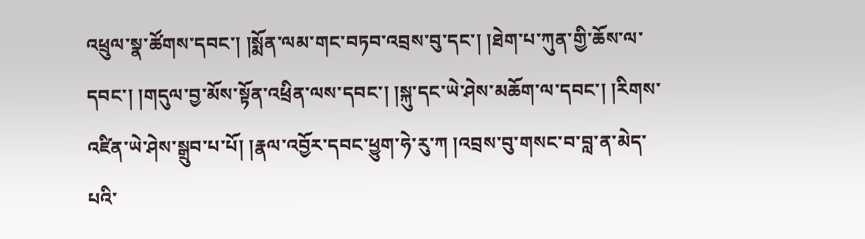འཕྲུལ་སྣ་ཚོགས་དབང་། །སྨོན་ལམ་གང་བཏབ་འབྲས་བུ་དང་། །ཐེག་པ་ཀུན་གྱི་ཆོས་ལ་དབང་། །གདུལ་བྱ་མོས་སྟོན་འཕྲིན་ལས་དབང་། །སྐུ་དང་ཡེ་ཤེས་མཆོག་ལ་དབང་། །རིགས་འཛིན་ཡེ་ཤེས་སྒྲུབ་པ་པོ། །རྣལ་འབྱོར་དབང་ཕྱུག་ཧེ་རུ་ཀ །འབྲས་བུ་གསང་བ་བླ་ན་མེད་པའི་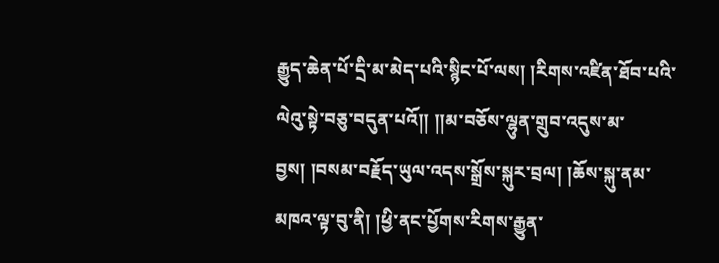རྒྱུད་ཆེན་པོ་དྲི་མ་མེད་པའི་སྙིང་པོ་ལས། །རིགས་འཛིན་ཐོབ་པའི་ལེའུ་སྟེ་བཅུ་བདུན་པའོ།། །།མ་བཅོས་ལྷུན་གྲུབ་འདུས་མ་བྱས། །བསམ་བརྗོད་ཡུལ་འདས་སྒྲོས་སྐུར་བྲལ། །ཆོས་སྐུ་ནམ་མཁའ་ལྟ་བུ་ནི། །ཕྱི་ནང་པྱོགས་རིགས་རྒྱུན་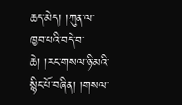ཆད་མེད། །ཀུན་ལ་ཁྱབ་པའི་བདེ་བ་ཆེ། །རང་གསལ་ཉི་མའི་སྙིང་པོ་བཞིན། །གསལ་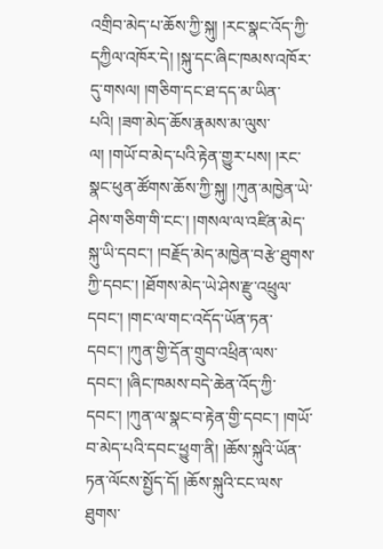འགྲིབ་མེད་པ་ཆོས་ཀྱི་སྐུ། །རང་སྣང་འོད་ཀྱི་དཀྱིལ་འཁོར་དེ། །སྐུ་དང་ཞིང་ཁམས་འཁོར་དུ་གསལ། །གཅིག་དང་ཐ་དད་མ་ཡིན་པའི། །ཟག་མེད་ཆོས་རྣམས་མ་ལུས་ལ། །གཡོ་བ་མེད་པའི་རྟེན་གྱུར་པས། །རང་སྣང་ཕུན་ཚོགས་ཆོས་ཀྱི་སྐུ། །ཀུན་མཁྱེན་ཡེ་ཤེས་གཅིག་གི་ངང་། །གསལ་ལ་འཛིན་མེད་སྐུ་ཡི་དབང་། །བརྗོད་མེད་མཁྱེན་བརྩེ་ཐུགས་ཀྱི་དབང་། །ཐོགས་མེད་ཡེ་ཤེས་རྫུ་འཕྲུལ་དབང་། །གང་ལ་གང་འདོད་ཡོན་ཏན་དབང་། །ཀུན་གྱི་དོན་གྲུབ་འཕྲིན་ལས་དབང་། །ཞིང་ཁམས་བདེ་ཆེན་འོད་ཀྱི་དབང་། །ཀུན་ལ་སྣང་བ་རྟེན་གྱི་དབང་། །གཡོ་བ་མེད་པའི་དབང་ཕྱུག་ནི། །ཆོས་སྐུའི་ཡོན་ཏན་ལོངས་སྤྱོད་དོ། །ཆོས་སྐུའི་ངང་ལས་ཐུགས་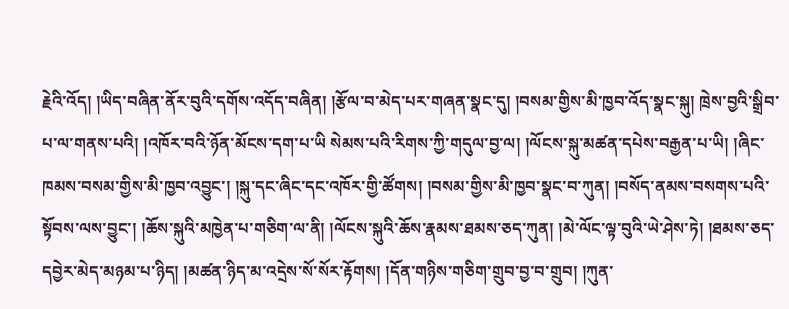རྗེའི་འོད། །ཡིད་བཞིན་ནོར་བུའི་དགོས་འདོད་བཞིན། །རྩོལ་བ་མེད་པར་གཞན་སྣང་དུ། །བསམ་གྱིས་མི་ཁྱབ་འོད་སྣང་སྐུ། ཁྲེས་བྱའི་སྒྲིབ་པ་ལ་གནས་པའི། །འཁོར་བའི་ཉོན་མོངས་དག་པ་ཡི སེམས་པའི་རིགས་ཀྱི་གདུལ་བྱ་ལ། །ལོངས་སྐུ་མཚན་དཔེས་བརྒྱན་པ་ཡི། །ཞིང་ཁམས་བསམ་གྱིས་མི་ཁྱབ་འབྱུང་། །སྐུ་དང་ཞིང་དང་འཁོར་གྱི་ཚོགས། །བསམ་གྱིས་མི་ཁྱབ་སྣང་བ་ཀུན། །བསོད་ནམས་བསགས་པའི་སྟོབས་ལས་བྱུང་། །ཆོས་སྐུའི་མཁྱེན་པ་གཅིག་ལ་ནི། །ལོངས་སྐུའི་ཆོས་རྣམས་ཐམས་ཅད་ཀུན། །མེ་ལོང་ལྟ་བུའི་ཡེ་ཤེས་ཏེ། །ཐམས་ཅད་དབྱེར་མེད་མཉམ་པ་ཉིད། །མཚན་ཉིད་མ་འདྲེས་སོ་སོར་རྟོགས། །དོན་གཉིས་གཅིག་གྲུབ་བྱ་བ་གྲུབ། །ཀུན་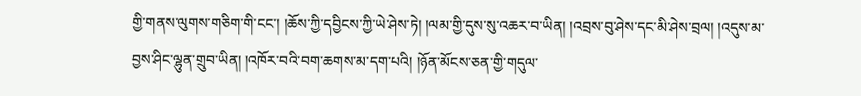གྱི་གནས་ལུགས་གཅིག་གི་ངང་། །ཆོས་ཀྱི་དབྱིངས་ཀྱི་ཡེ་ཤེས་ཏེ། །ལམ་གྱི་དུས་སུ་འཆར་བ་ཡིན། །འབྲས་བུ་ཤེས་དང་མི་ཤེས་བྲལ། །འདུས་མ་བྱས་ཤིང་ལྷུན་གྲུབ་ཡིན། །འཁོར་བའི་བག་ཆགས་མ་དག་པའི། །ཉོན་མོངས་ཅན་གྱི་གདུལ་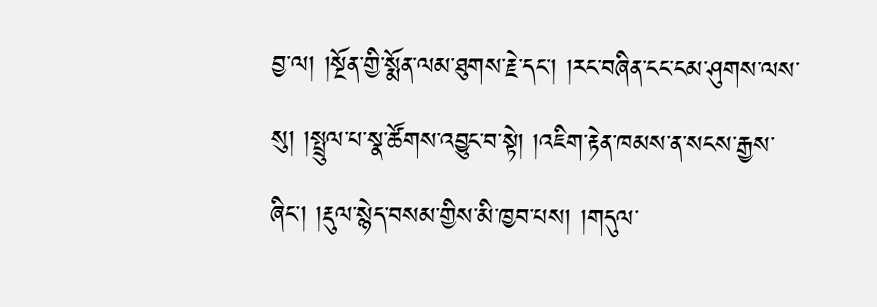བྱ་ལ། །སྔོན་གྱི་སྨོན་ལམ་ཐུགས་རྗེ་དང་། །རང་བཞིན་ངང་ངམ་ཤུགས་ལས་སུ། །སྤྲུལ་པ་སྣ་ཚོགས་འབྱུང་བ་སྟེ། །འཇིག་རྟེན་ཁམས་ན་སངས་རྒྱས་ཞིང་། །རྡུལ་སྙེད་བསམ་གྱིས་མི་ཁྱབ་པས། །གདུལ་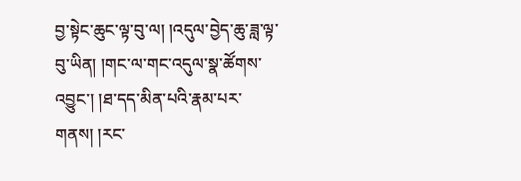བྱ་སྟེང་ཆུང་ལྟ་བུ་ལ། །འདུལ་བྱེད་ཆུ་ཟླ་ལྟ་བུ་ཡིན། །གང་ལ་གང་འདུལ་སྣ་ཚོགས་འབྱུང་། །ཐ་དད་མིན་པའི་རྣམ་པར་གནས། །རང་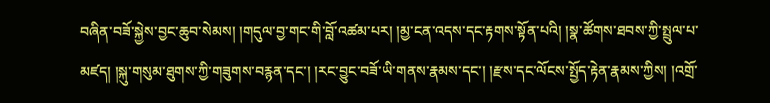བཞིན་བཟོ་སྐྱེས་བྱང་ཆུབ་སེམས། །གདུལ་བྱ་གང་གི་བློ་འཚམ་པར། །མྱ་ངན་འདས་དང་རྟགས་སྟོན་པའི། །སྣ་ཚོགས་ཐབས་ཀྱི་སྤྲུལ་པ་མཛད། །སྐུ་གསུམ་ཐུགས་ཀྱི་གཟུགས་བརྙན་དང་། །རང་བྱུང་བཟོ་ཡི་གནས་རྣམས་དང་། །རྫས་དང་ལོངས་སྤྱོད་རྟེན་རྣམས་ཀྱིས། །འགྲོ་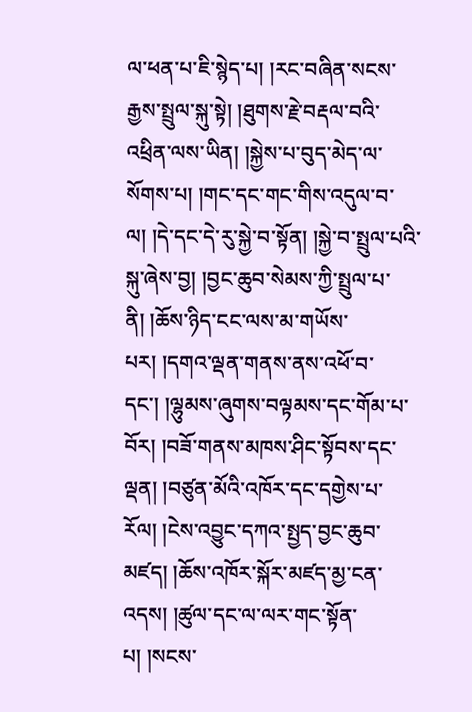ལ་ཕན་པ་ཇི་སྙེད་པ། །རང་བཞིན་སངས་རྒྱས་སྤྲུལ་སྐུ་སྟེ། །ཐུགས་རྗེ་བརྡལ་བའི་འཕྲིན་ལས་ཡིན། །སྐྱེས་པ་བུད་མེད་ལ་སོགས་པ། །གང་དང་གང་གིས་འདུལ་བ་ལ། །དེ་དང་དེ་རུ་སྐྱེ་བ་སྟོན། །སྐྱེ་བ་སྤྲུལ་པའི་སྐུ་ཞེས་བྱ། །བྱང་ཆུབ་སེམས་ཀྱི་སྤྲུལ་པ་ནི། །ཆོས་ཉིད་ངང་ལས་མ་གཡོས་པར། །དགའ་ལྡན་གནས་ནས་འཕོ་བ་དང་། །ལྷུམས་ཞུགས་བལྟམས་དང་གོམ་པ་བོར། །བཟོ་གནས་མཁས་ཤིང་སྟོབས་དང་ལྡན། །བཙུན་མོའི་འཁོར་དང་དགྱེས་པ་རོལ། །ངེས་འབྱུང་དཀའ་སྤྱད་བྱང་ཆུབ་མཛད། །ཆོས་འཁོར་སྐོར་མཛད་མྱ་ངན་འདས། །ཚུལ་དང་ལ་ལར་གང་སྟོན་པ། །སངས་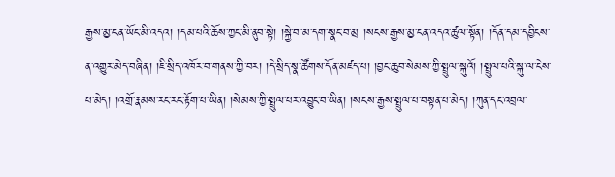རྒྱས་མྱ་ངན་ཡོང་མི་འདའ། །དམ་པའི་ཆོས་ཀྱང་མི་ནུབ་སྟེ། །སྐྱེ་བ་མ་དག་སྣང་བ་མྲ །སངས་རྒྱས་མྱ་ངན་འདའ་ཚུལ་སྟོན། །དོན་དམ་དབྱིངས་ན་འགྱུར་མེད་བཞིན། །ཇི་སྲིད་འཁོར་བ་གནས་ཀྱི་བར། །དེ་སྲིད་སྣ་ཚོགས་དོན་མཛད་པ། །བྱང་ཆུབ་སེམས་ཀྱི་སྤྲུལ་སྐུའོ། །སྤྲུལ་པའི་སྐུ་ལ་ངེས་པ་མེད། །འགྲོ་རྣམས་རང་རང་རྟོག་པ་ཡིན། །སེམས་ཀྱི་སྤྲུལ་པར་འབྱུང་བ་ཡིན། །སངས་རྒྱས་སྤྲུལ་པ་བསྟན་པ་མེད། །ཀུན་དང་འབྲལ་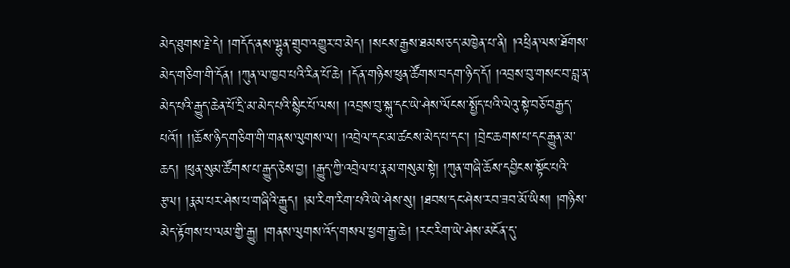མེད་ཐུགས་རྗེ་དེ། །གདོད་ནས་ལྷུན་གྲུབ་འགྱུར་བ་མེད། །སངས་རྒྱས་ཐམས་ཅད་མཁྱེན་པ་ནི། །འཕྲིན་ལས་ཐོགས་མེད་གཅིག་གི་དོན། །ཀུན་ལ་ཁྱབ་པའི་རིན་པོ་ཆེ། །དོན་གཉིས་ཕུན་ཚོགས་བདག་ཉིད་དོ། །འབྲས་བུ་གསང་བ་བླ་ན་མེད་པའི་རྒྱུད་ཆེན་པོ་དྲི་མ་མེད་པའི་སྙིང་པོ་ལས། །འབྲས་བུ་སྐུ་དང་ཡེ་ཤེས་ལོངས་སྤྱོད་པའི་ལེའུ་སྟེ་བཅོ་བརྒྱད་པའོ།། །།ཆོས་ཉིད་གཅིག་གི་གནས་ལུགས་ལ། །འབྲེལ་དང་མ་ཚངས་མེད་པ་དང་། །བྲེང་ཆགས་པ་དང་རྒྱུན་མ་ཆད། །ཕུན་སུམ་ཚོགས་པ་རྒྱུད་ཅེས་བྱ། །རྒྱུད་ཀྱི་འབྲེལ་པ་རྣམ་གསུམ་སྟེ། །ཀུན་གཞི་ཆོས་དབྱིངས་སྟོང་པའི་རྩལ། །རྣམ་པར་ཤེས་པ་གཞིའི་རྒྱུད། །མ་རིག་རིག་པའི་ཡེ་ཤེས་སུ། །ཐབས་དང་ཤེས་རབ་ཟབ་མོ་ཡིས། །གཉིས་མེད་རྟོགས་པ་ལམ་གྱི་རྒྱུ། །གནས་ལུགས་འོད་གསལ་ཕྱག་རྒྱ་ཆེ། །རང་རིག་ཡེ་ཤེས་མངོན་དུ་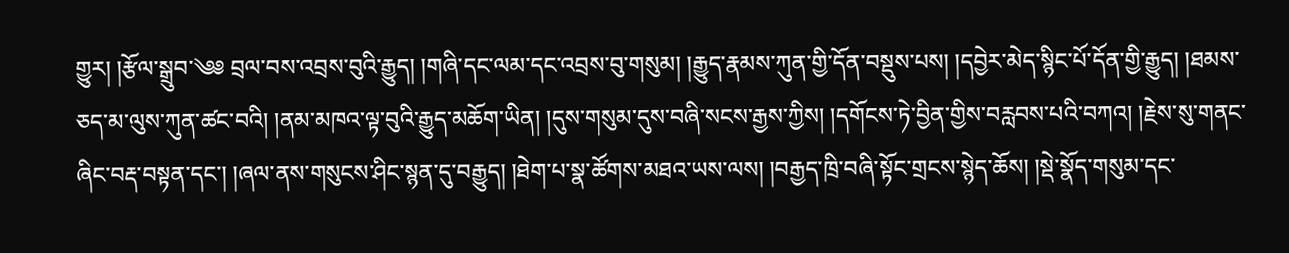གྱུར། །རྩོལ་སྒྲུབ་༄༅ བྲལ་བས་འབྲས་བུའི་རྒྱུད། །གཞི་དང་ལམ་དང་འབྲས་བུ་གསུམ། །རྒྱུད་རྣམས་ཀུན་གྱི་དོན་བསྡུས་པས། །དབྱེར་མེད་སྙིང་པོ་དོན་གྱི་རྒྱུད། །ཐམས་ཅད་མ་ལུས་ཀུན་ཚང་བའི། །ནམ་མཁའ་ལྟ་བུའི་རྒྱུད་མཆོག་ཡིན། །དུས་གསུམ་དུས་བཞི་སངས་རྒྱས་ཀྱིས། །དགོངས་ཏེ་བྱིན་གྱིས་བརླབས་པའི་བཀའ། །རྗེས་སུ་གནང་ཞིང་བརྡ་བསྟན་དང་། །ཞལ་ནས་གསུངས་ཤིང་སྙན་དུ་བརྒྱུད། །ཐེག་པ་སྣ་ཚོགས་མཐའ་ཡས་ལས། །བརྒྱད་ཁྲི་བཞི་སྟོང་གྲངས་སྙེད་ཆོས། །སྡེ་སྣོད་གསུམ་དང་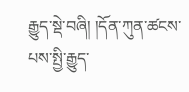རྒྱུད་སྡེ་བཞི། །དོན་ཀུན་ཚངས་པས་སྤྱི་རྒྱུད་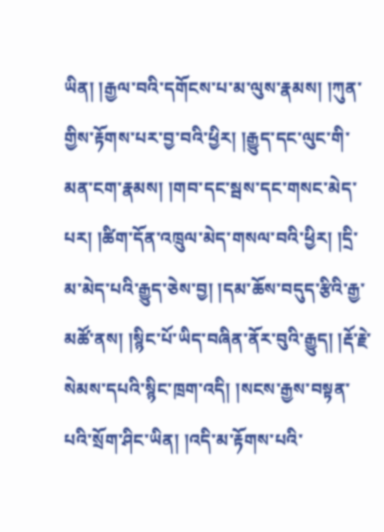ཡིན། །རྒྱལ་བའི་དགོངས་པ་མ་ལུས་རྣམས། །ཀུན་གྱིས་རྟོགས་པར་བྱ་བའི་ཕྱིར། །རྒྱུད་དང་ལུང་གི་མན་ངག་རྣམས། །གབ་དང་སྦས་དང་གསང་མེད་པར། །ཚིག་དོན་འཁྲུལ་མེད་གསལ་བའི་ཕྱིར། །དྲི་མ་མེད་པའི་རྒྱུད་ཅེས་བྱ། །དམ་ཆོས་བདུད་རྩིའི་རྒྱ་མཚོ་ནས། །སྙིང་པོ་ཡིད་བཞིན་ནོར་བུའི་རྒྱུད། །རྡོ་རྗེ་སེམས་དཔའི་སྙིང་ཁྲག་འདི། །སངས་རྒྱས་བསྟན་པའི་སྲོག་ཤིང་ཡིན། །འདི་མ་རྟོགས་པའི་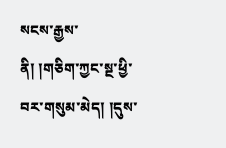སངས་རྒྱས་ནི། །གཅིག་ཀྱང་སྔ་ཕྱི་བར་གསུམ་མེད། །དུས་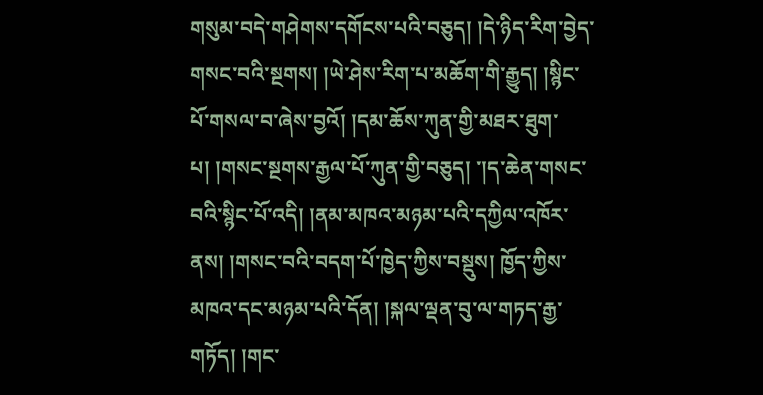གསུམ་བདེ་གཤེགས་དགོངས་པའི་བཅུད། །དེ་ཉིད་རིག་བྱེད་གསང་བའི་སྔགས། །ཡེ་ཤེས་རིག་པ་མཆོག་གི་རྒྱུད། །སྙིང་པོ་གསལ་བ་ཞེས་བྱའོ། །དམ་ཆོས་ཀུན་གྱི་མཐར་ཐུག་པ། །གསང་སྔགས་རྒྱལ་པོ་ཀུན་གྱི་བཅུད། ་།ད་ཆེན་གསང་བའི་སྙིང་པོ་འདི། །ནམ་མཁའ་མཉམ་པའི་དཀྱིལ་འཁོར་ནས། །གསང་བའི་བདག་པོ་ཁྱེད་ཀྱིས་བསྡུས། ཁྱོད་ཀྱིས་མཁའ་དང་མཉམ་པའི་དོན། །སྐལ་ལྡན་བུ་ལ་གཏད་རྒྱ་གཏོད། །གང་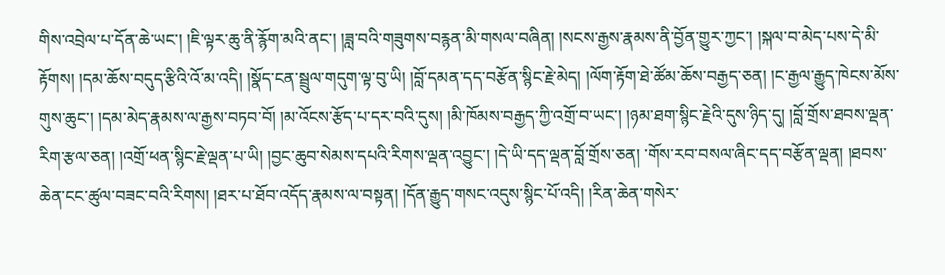གིས་འབྲེལ་པ་དོན་ཆེ་ཡང་། །ཇི་ལྟར་ཆུ་ནི་རྙོག་མའི་ནང་། །ཟླ་བའི་གཟུགས་བརྙན་མི་གསལ་བཞིན། །སངས་རྒྱས་རྣམས་ནི་བྱོན་གྱུར་ཀྱང་། །སྐལ་བ་མེད་པས་དེ་མི་རྟོགས། །དམ་ཆོས་བདུད་རྩིའི་འོ་མ་འདི། །སྣོད་ངན་སྦྲུལ་གདུག་ལྟ་བུ་ཡི། །བློ་དམན་དད་བརྩོན་སྙིང་རྗེ་མེད། །ལོག་རྟོག་ཐེ་ཚོམ་ཆོས་བརྒྱད་ཅན། །ང་རྒྱལ་རྒྱུད་ཁེངས་མོས་གུས་ཆུང་། །དམ་མེད་རྣམས་ལ་རྒྱས་བཏབ་བོ། །མ་འོངས་རྩོད་པ་དར་བའི་དུས། །མི་ཁོམས་བརྒྱད་ཀྱི་འགྲོ་བ་ཡང་། །ཉམ་ཐག་སྙིང་རྗེའི་དུས་ཉིད་དུ། །བློ་གྲོས་ཐབས་ལྡན་རིག་རྩལ་ཅན། །འགྲོ་ཕན་སྙིང་རྗེ་ལྡན་པ་ཡི། །བྱང་ཆུབ་སེམས་དཔའི་རིགས་ལྡན་འབྱུང་། །དེ་ཡི་དད་ལྡན་བློ་གྲོས་ཅན། ་གོས་རབ་བསལ་ཞིང་དད་བརྩོན་ལྡན། །ཐབས་ཆེན་ངང་ཚུལ་བཟང་བའི་རིགས། །ཐར་པ་ཐོབ་འདོད་རྣམས་ལ་བསྟན། །དོན་རྒྱུད་གསང་འདུས་སྙིང་པོ་འདི། །རིན་ཆེན་གསེར་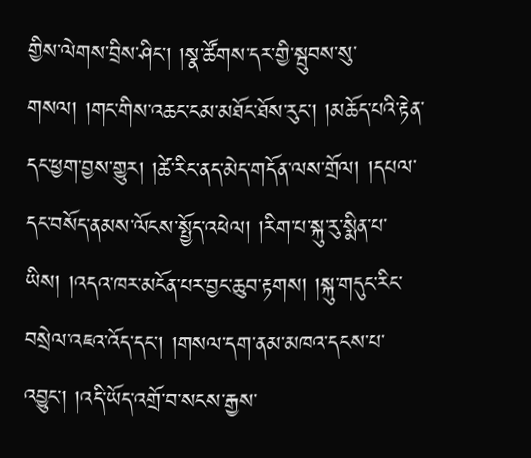གྱིས་ལེགས་བྲིས་ཤིང་། །སྣ་ཚོགས་དར་གྱི་སྦུབས་སུ་གསལ། །གང་གིས་འཆང་ངམ་མཐོང་ཐོས་རུང་། །མཆོད་པའི་རྟེན་དང་ཕྱག་བྱས་གྱུར། །ཚེ་རིང་ནད་མེད་གདོན་ལས་གྲོལ། །དཔལ་དང་བསོད་ནམས་ལོངས་སྤྱོད་འཕེལ། །རིག་པ་སྐུ་རུ་སྨིན་པ་ཡིས། །འདའ་ཁར་མངོན་པར་བྱང་ཆུབ་རྟགས། །སྐུ་གདུང་རིང་བསྲེལ་འཇའ་འོད་དང་། །གསལ་དག་ནམ་མཁའ་དངས་པ་འབྱུང་། །འདི་ཡོད་འགྲོ་བ་སངས་རྒྱས་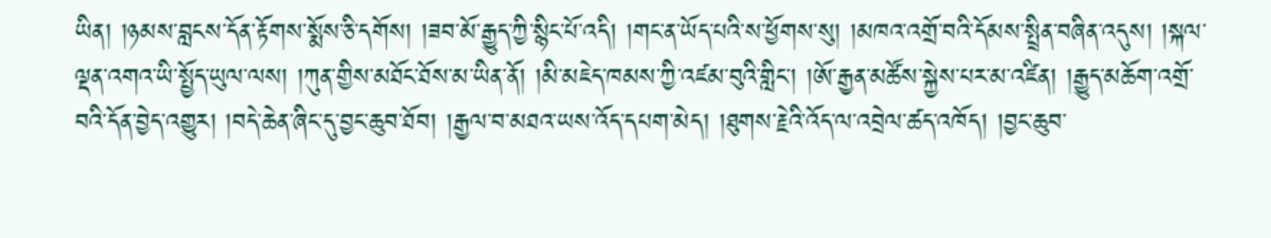ཡིན། །ཉམས་བླངས་དོན་རྟོགས་སྨོས་ཅི་དགོས། །ཟབ་མོ་རྒྱུད་ཀྱི་སྙིང་པོ་འདི། །གང་ན་ཡོད་པའི་ས་ཕྱོགས་སུ། །མཁའ་འགྲོ་བའི་དོམས་སྤྲིན་བཞིན་འདུས། །སྐལ་ལྡན་འགའ་ཡི་སྤྱོད་ཡུལ་ལས། །ཀུན་གྱིས་མཐོང་ཐོས་མ་ཡིན་ནོ། །མི་མཇེད་ཁམས་ཀྱི་འཛམ་བུའི་གླིང་། །ཨོ་རྒྱན་མཚོས་སྐྱེས་པར་མ་འཛིན། །རྒྱུད་མཆོག་འགྲོ་བའི་དོན་བྱེད་འགྱུར། །བདེ་ཆེན་ཞིང་དུ་བྱང་ཆུབ་ཐོབ། །རྒྱལ་བ་མཐའ་ཡས་འོད་དཔག་མེད། །ཐུགས་རྗེའི་འོད་ལ་འབྲེལ་ཚད་འཁོད། །བྱང་ཆུབ་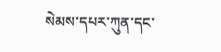སེམས་དཔར་ཀུན་དང་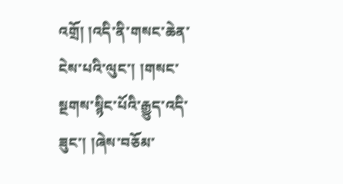འགྲོ། །འདི་ནི་གསང་ཆེན་ངེས་པའི་ལུང་། །གསང་སྔགས་སྙིང་པོའི་རྒྱུད་འདི་ཟུང་། །ཞེས་བཅོམ་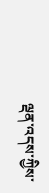ལྡན་འདས་ཀྱིས་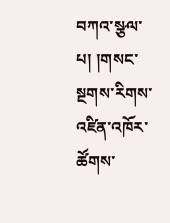བཀའ་སྩལ་པ། །གསང་སྔགས་རིགས་འཛིན་འཁོར་ཚོགས་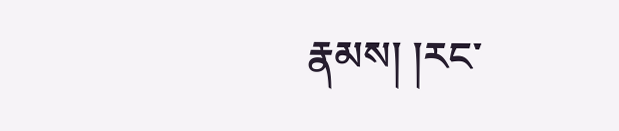རྣམས། །རང་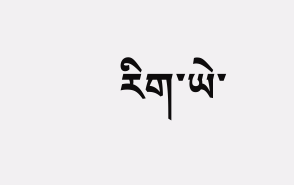རིག་ཡེ་